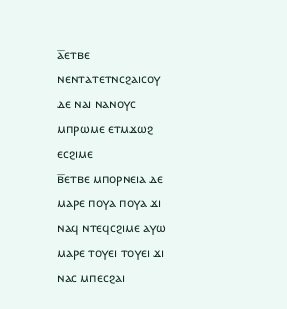ⲁ̅ⲉⲧⲃⲉ ⲛⲉⲛⲧⲁⲧⲉⲧⲛⲥϩⲁⲓⲥⲟⲩ ⲇⲉ ⲛⲁⲓ ⲛⲁⲛⲟⲩⲥ ⲙⲡⲣⲱⲙⲉ ⲉⲧⲙϫⲱϩ ⲉⲥϩⲓⲙⲉ
ⲃ̅ⲉⲧⲃⲉ ⲙⲡⲟⲣⲛⲉⲓⲁ ⲇⲉ ⲙⲁⲣⲉ ⲡⲟⲩⲁ ⲡⲟⲩⲁ ϫⲓ ⲛⲁϥ ⲛⲧⲉϥⲥϩⲓⲙⲉ ⲁⲩⲱ ⲙⲁⲣⲉ ⲧⲟⲩⲉⲓ ⲧⲟⲩⲉⲓ ϫⲓ ⲛⲁⲥ ⲙⲡⲉⲥϩⲁⲓ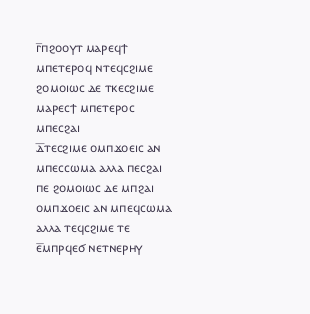ⲅ̅ⲡϩⲟⲟⲩⲧ ⲙⲁⲣⲉϥϯ ⲙⲡⲉⲧⲉⲣⲟϥ ⲛⲧⲉϥⲥϩⲓⲙⲉ ϩⲟⲙⲟⲓⲱⲥ ⲇⲉ ⲧⲕⲉⲥϩⲓⲙⲉ ⲙⲁⲣⲉⲥϯ ⲙⲡⲉⲧⲉⲣⲟⲥ ⲙⲡⲉⲥϩⲁⲓ
ⲇ̅ⲧⲉⲥϩⲓⲙⲉ ⲟⲙⲡϫⲟⲉⲓⲥ ⲁⲛ ⲙⲡⲉⲥⲥⲱⲙⲁ ⲁⲗⲗⲁ ⲡⲉⲥϩⲁⲓ ⲡⲉ ϩⲟⲙⲟⲓⲱⲥ ⲇⲉ ⲙⲡϩⲁⲓ ⲟⲙⲡϫⲟⲉⲓⲥ ⲁⲛ ⲙⲡⲉϥⲥⲱⲙⲁ ⲁⲗⲗⲁ ⲧⲉϥⲥϩⲓⲙⲉ ⲧⲉ
ⲉ̅ⲙⲡⲣϥⲉϭ ⲛⲉⲧⲛⲉⲣⲏⲩ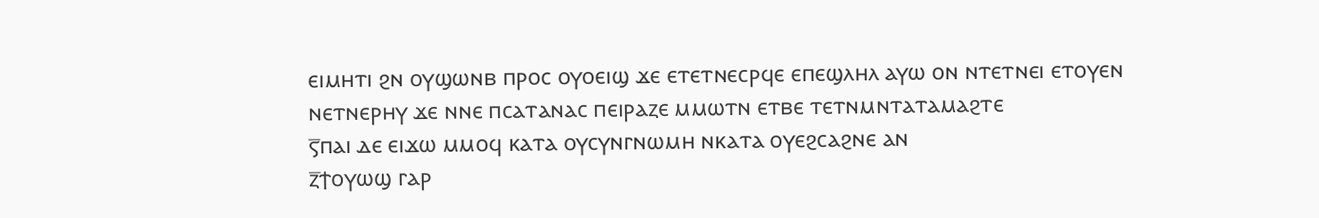ⲉⲓⲙⲏⲧⲓ ϩⲛ ⲟⲩϣⲱⲛⲃ ⲡⲣⲟⲥ ⲟⲩⲟⲉⲓϣ ϫⲉ ⲉⲧⲉⲧⲛⲉⲥⲣϥⲉ ⲉⲡⲉϣⲗⲏⲗ ⲁⲩⲱ ⲟⲛ ⲛⲧⲉⲧⲛⲉⲓ ⲉⲧⲟⲩⲉⲛ ⲛⲉⲧⲛⲉⲣⲏⲩ ϫⲉ ⲛⲛⲉ ⲡⲥⲁⲧⲁⲛⲁⲥ ⲡⲉⲓⲣⲁⲍⲉ ⲙⲙⲱⲧⲛ ⲉⲧⲃⲉ ⲧⲉⲧⲛⲙⲛⲧⲁⲧⲁⲙⲁϩⲧⲉ
ⲋ̅ⲡⲁⲓ ⲇⲉ ⲉⲓϫⲱ ⲙⲙⲟϥ ⲕⲁⲧⲁ ⲟⲩⲥⲩⲛⲅⲛⲱⲙⲏ ⲛⲕⲁⲧⲁ ⲟⲩⲉϩⲥⲁϩⲛⲉ ⲁⲛ
ⲍ̅ϯⲟⲩⲱϣ ⲅⲁⲣ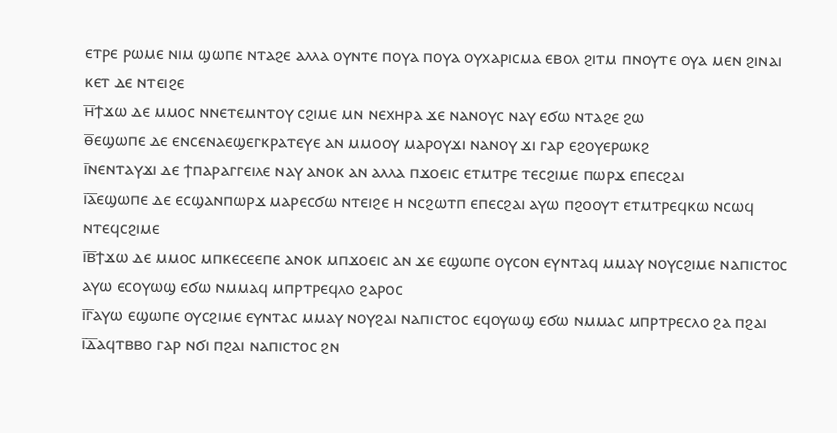ⲉⲧⲣⲉ ⲣⲱⲙⲉ ⲛⲓⲙ ϣⲱⲡⲉ ⲛⲧⲁϩⲉ ⲁⲗⲗⲁ ⲟⲩⲛⲧⲉ ⲡⲟⲩⲁ ⲡⲟⲩⲁ ⲟⲩⲭⲁⲣⲓⲥⲙⲁ ⲉⲃⲟⲗ ϩⲓⲧⲙ ⲡⲛⲟⲩⲧⲉ ⲟⲩⲁ ⲙⲉⲛ ϩⲓⲛⲁⲓ ⲕⲉⲧ ⲇⲉ ⲛⲧⲉⲓϩⲉ
ⲏ̅ϯϫⲱ ⲇⲉ ⲙⲙⲟⲥ ⲛⲛⲉⲧⲉⲙⲛⲧⲟⲩ ⲥϩⲓⲙⲉ ⲙⲛ ⲛⲉⲭⲏⲣⲁ ϫⲉ ⲛⲁⲛⲟⲩⲥ ⲛⲁⲩ ⲉϭⲱ ⲛⲧⲁϩⲉ ϩⲱ
ⲑ̅ⲉϣⲱⲡⲉ ⲇⲉ ⲉⲛⲥⲉⲛⲁⲉϣⲉⲅⲕⲣⲁⲧⲉⲩⲉ ⲁⲛ ⲙⲙⲟⲟⲩ ⲙⲁⲣⲟⲩϫⲓ ⲛⲁⲛⲟⲩ ϫⲓ ⲅⲁⲣ ⲉϩⲟⲩⲉⲣⲱⲕϩ
ⲓ̅ⲛⲉⲛⲧⲁⲩϫⲓ ⲇⲉ ϯⲡⲁⲣⲁⲅⲅⲉⲓⲗⲉ ⲛⲁⲩ ⲁⲛⲟⲕ ⲁⲛ ⲁⲗⲗⲁ ⲡϫⲟⲉⲓⲥ ⲉⲧⲙⲧⲣⲉ ⲧⲉⲥϩⲓⲙⲉ ⲡⲱⲣϫ ⲉⲡⲉⲥϩⲁⲓ
ⲓ̅ⲁ̅ⲉϣⲱⲡⲉ ⲇⲉ ⲉⲥϣⲁⲛⲡⲱⲣϫ ⲙⲁⲣⲉⲥϭⲱ ⲛⲧⲉⲓϩⲉ ⲏ ⲛⲥϩⲱⲧⲡ ⲉⲡⲉⲥϩⲁⲓ ⲁⲩⲱ ⲡϩⲟⲟⲩⲧ ⲉⲧⲙⲧⲣⲉϥⲕⲱ ⲛⲥⲱϥ ⲛⲧⲉϥⲥϩⲓⲙⲉ
ⲓ̅ⲃ̅ϯϫⲱ ⲇⲉ ⲙⲙⲟⲥ ⲙⲡⲕⲉⲥⲉⲉⲡⲉ ⲁⲛⲟⲕ ⲙⲡϫⲟⲉⲓⲥ ⲁⲛ ϫⲉ ⲉϣⲱⲡⲉ ⲟⲩⲥⲟⲛ ⲉⲩⲛⲧⲁϥ ⲙⲙⲁⲩ ⲛⲟⲩⲥϩⲓⲙⲉ ⲛⲁⲡⲓⲥⲧⲟⲥ ⲁⲩⲱ ⲉⲥⲟⲩⲱϣ ⲉϭⲱ ⲛⲙⲙⲁϥ ⲙⲡⲣⲧⲣⲉϥⲗⲟ ϩⲁⲣⲟⲥ
ⲓ̅ⲅ̅ⲁⲩⲱ ⲉϣⲱⲡⲉ ⲟⲩⲥϩⲓⲙⲉ ⲉⲩⲛⲧⲁⲥ ⲙⲙⲁⲩ ⲛⲟⲩϩⲁⲓ ⲛⲁⲡⲓⲥⲧⲟⲥ ⲉϥⲟⲩⲱϣ ⲉϭⲱ ⲛⲙⲙⲁⲥ ⲙⲡⲣⲧⲣⲉⲥⲗⲟ ϩⲁ ⲡϩⲁⲓ
ⲓ̅ⲇ̅ⲁϥⲧⲃⲃⲟ ⲅⲁⲣ ⲛϭⲓ ⲡϩⲁⲓ ⲛⲁⲡⲓⲥⲧⲟⲥ ϩⲛ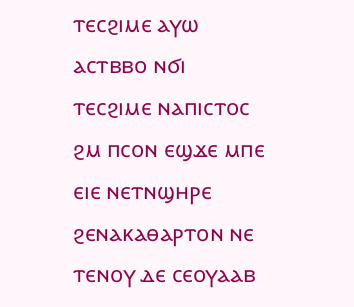ⲧⲉⲥϩⲓⲙⲉ ⲁⲩⲱ ⲁⲥⲧⲃⲃⲟ ⲛϭⲓ ⲧⲉⲥϩⲓⲙⲉ ⲛⲁⲡⲓⲥⲧⲟⲥ ϩⲙ ⲡⲥⲟⲛ ⲉϣϫⲉ ⲙⲡⲉ ⲉⲓⲉ ⲛⲉⲧⲛϣⲏⲣⲉ ϩⲉⲛⲁⲕⲁⲑⲁⲣⲧⲟⲛ ⲛⲉ ⲧⲉⲛⲟⲩ ⲇⲉ ⲥⲉⲟⲩⲁⲁⲃ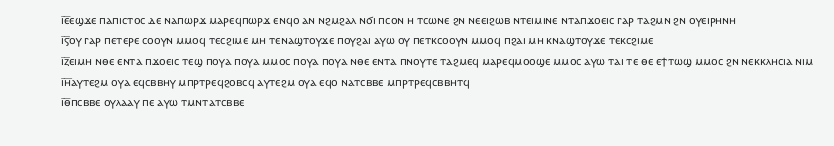ⲓ̅ⲉ̅ⲉϣϫⲉ ⲡⲁⲡⲓⲥⲧⲟⲥ ⲇⲉ ⲛⲁⲡⲱⲣϫ ⲙⲁⲣⲉϥⲡⲱⲣϫ ⲉⲛϥⲟ ⲁⲛ ⲛϩⲙϩⲁⲗ ⲛϭⲓ ⲡⲥⲟⲛ ⲏ ⲧⲥⲱⲛⲉ ϩⲛ ⲛⲉⲉⲓϩⲱⲃ ⲛⲧⲉⲓⲙⲓⲛⲉ ⲛⲧⲁⲡϫⲟⲉⲓⲥ ⲅⲁⲣ ⲧⲁϩⲙⲛ ϩⲛ ⲟⲩⲉⲓⲣⲏⲛⲏ
ⲓ̅ⲋ̅ⲟⲩ ⲅⲁⲣ ⲡⲉⲧⲉⲣⲉ ⲥⲟⲟⲩⲛ ⲙⲙⲟϥ ⲧⲉⲥϩⲓⲙⲉ ⲙⲏ ⲧⲉⲛⲁϣⲧⲟⲩϫⲉ ⲡⲟⲩϩⲁⲓ ⲁⲩⲱ ⲟⲩ ⲡⲉⲧⲕⲥⲟⲟⲩⲛ ⲙⲙⲟϥ ⲡϩⲁⲓ ⲙⲏ ⲕⲛⲁϣⲧⲟⲩϫⲉ ⲧⲉⲕⲥϩⲓⲙⲉ
ⲓ̅ⲍ̅ⲉⲓⲙⲏ ⲛⲑⲉ ⲉⲛⲧⲁ ⲡϫⲟⲉⲓⲥ ⲧⲉϣ ⲡⲟⲩⲁ ⲡⲟⲩⲁ ⲙⲙⲟⲥ ⲡⲟⲩⲁ ⲡⲟⲩⲁ ⲛⲑⲉ ⲉⲛⲧⲁ ⲡⲛⲟⲩⲧⲉ ⲧⲁϩⲙⲉϥ ⲙⲁⲣⲉϥⲙⲟⲟϣⲉ ⲙⲙⲟⲥ ⲁⲩⲱ ⲧⲁⲓ ⲧⲉ ⲑⲉ ⲉϯⲧⲱϣ ⲙⲙⲟⲥ ϩⲛ ⲛⲉⲕⲕⲗⲏⲥⲓⲁ ⲛⲓⲙ
ⲓ̅ⲏ̅ⲁⲩⲧⲉϩⲙ ⲟⲩⲁ ⲉϥⲥⲃⲃⲏⲩ ⲙⲡⲣⲧⲣⲉϥϩⲟⲃⲥϥ ⲁⲩⲧⲉϩⲙ ⲟⲩⲁ ⲉϥⲟ ⲛⲁⲧⲥⲃⲃⲉ ⲙⲡⲣⲧⲣⲉϥⲥⲃⲃⲏⲧϥ
ⲓ̅ⲑ̅ⲡⲥⲃⲃⲉ ⲟⲩⲗⲁⲁⲩ ⲡⲉ ⲁⲩⲱ ⲧⲙⲛⲧⲁⲧⲥⲃⲃⲉ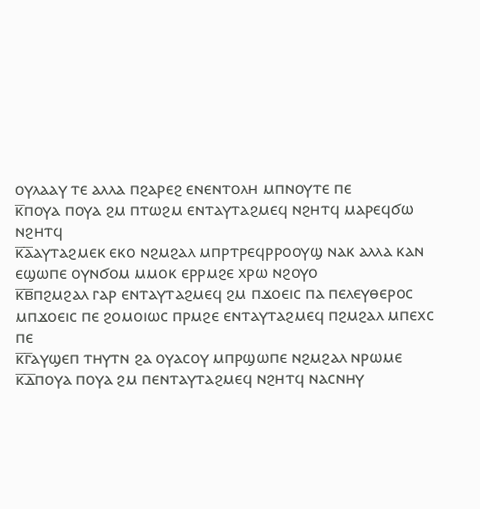ⲟⲩⲗⲁⲁⲩ ⲧⲉ ⲁⲗⲗⲁ ⲡϩⲁⲣⲉϩ ⲉⲛⲉⲛⲧⲟⲗⲏ ⲙⲡⲛⲟⲩⲧⲉ ⲡⲉ
ⲕ̅ⲡⲟⲩⲁ ⲡⲟⲩⲁ ϩⲙ ⲡⲧⲱϩⲙ ⲉⲛⲧⲁⲩⲧⲁϩⲙⲉϥ ⲛϩⲏⲧϥ ⲙⲁⲣⲉϥϭⲱ ⲛϩⲏⲧϥ
ⲕ̅ⲁ̅ⲁⲩⲧⲁϩⲙⲉⲕ ⲉⲕⲟ ⲛϩⲙϩⲁⲗ ⲙⲡⲣⲧⲣⲉϥⲣⲣⲟⲟⲩϣ ⲛⲁⲕ ⲁⲗⲗⲁ ⲕⲁⲛ ⲉϣⲱⲡⲉ ⲟⲩⲛϭⲟⲙ ⲙⲙⲟⲕ ⲉⲣⲣⲙϩⲉ ⲭⲣⲱ ⲛϩⲟⲩⲟ
ⲕ̅ⲃ̅ⲡϩⲙϩⲁⲗ ⲅⲁⲣ ⲉⲛⲧⲁⲩⲧⲁϩⲙⲉϥ ϩⲙ ⲡϫⲟⲉⲓⲥ ⲡⲁ ⲡⲉⲗⲉⲩⲑⲉⲣⲟⲥ ⲙⲡϫⲟⲉⲓⲥ ⲡⲉ ϩⲟⲙⲟⲓⲱⲥ ⲡⲣⲙϩⲉ ⲉⲛⲧⲁⲩⲧⲁϩⲙⲉϥ ⲡϩⲙϩⲁⲗ ⲙⲡⲉⲭⲥ ⲡⲉ
ⲕ̅ⲅ̅ⲁⲩϣⲉⲡ ⲧⲏⲩⲧⲛ ϩⲁ ⲟⲩⲁⲥⲟⲩ ⲙⲡⲣϣⲱⲡⲉ ⲛϩⲙϩⲁⲗ ⲛⲣⲱⲙⲉ
ⲕ̅ⲇ̅ⲡⲟⲩⲁ ⲡⲟⲩⲁ ϩⲙ ⲡⲉⲛⲧⲁⲩⲧⲁϩⲙⲉϥ ⲛϩⲏⲧϥ ⲛⲁⲥⲛⲏⲩ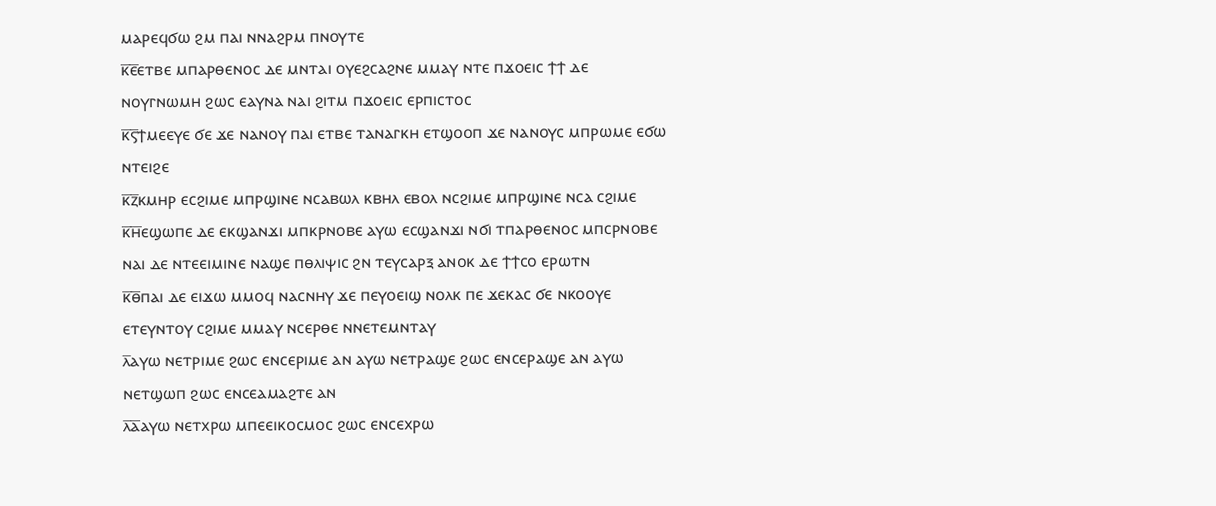ⲙⲁⲣⲉϥϭⲱ ϩⲙ ⲡⲁⲓ ⲛⲛⲁϩⲣⲙ ⲡⲛⲟⲩⲧⲉ
ⲕ̅ⲉ̅ⲉⲧⲃⲉ ⲙⲡⲁⲣⲑⲉⲛⲟⲥ ⲇⲉ ⲙⲛⲧⲁⲓ ⲟⲩⲉϩⲥⲁϩⲛⲉ ⲙⲙⲁⲩ ⲛⲧⲉ ⲡϫⲟⲉⲓⲥ ϯϯ ⲇⲉ ⲛⲟⲩⲅⲛⲱⲙⲏ ϩⲱⲥ ⲉⲁⲩⲛⲁ ⲛⲁⲓ ϩⲓⲧⲙ ⲡϫⲟⲉⲓⲥ ⲉⲣⲡⲓⲥⲧⲟⲥ
ⲕ̅ⲋ̅ϯⲙⲉⲉⲩⲉ ϭⲉ ϫⲉ ⲛⲁⲛⲟⲩ ⲡⲁⲓ ⲉⲧⲃⲉ ⲧⲁⲛⲁⲅⲕⲏ ⲉⲧϣⲟⲟⲡ ϫⲉ ⲛⲁⲛⲟⲩⲥ ⲙⲡⲣⲱⲙⲉ ⲉϭⲱ ⲛⲧⲉⲓϩⲉ
ⲕ̅ⲍ̅ⲕⲙⲏⲣ ⲉⲥϩⲓⲙⲉ ⲙⲡⲣϣⲓⲛⲉ ⲛⲥⲁⲃⲱⲗ ⲕⲃⲏⲗ ⲉⲃⲟⲗ ⲛⲥϩⲓⲙⲉ ⲙⲡⲣϣⲓⲛⲉ ⲛⲥⲁ ⲥϩⲓⲙⲉ
ⲕ̅ⲏ̅ⲉϣⲱⲡⲉ ⲇⲉ ⲉⲕϣⲁⲛϫⲓ ⲙⲡⲕⲣⲛⲟⲃⲉ ⲁⲩⲱ ⲉⲥϣⲁⲛϫⲓ ⲛϭⲓ ⲧⲡⲁⲣⲑⲉⲛⲟⲥ ⲙⲡⲥⲣⲛⲟⲃⲉ ⲛⲁⲓ ⲇⲉ ⲛⲧⲉⲉⲓⲙⲓⲛⲉ ⲛⲁϣⲉ ⲡⲑⲗⲓⲯⲓⲥ ϩⲛ ⲧⲉⲩⲥⲁⲣⲝ ⲁⲛⲟⲕ ⲇⲉ ϯϯⲥⲟ ⲉⲣⲱⲧⲛ
ⲕ̅ⲑ̅ⲡⲁⲓ ⲇⲉ ⲉⲓϫⲱ ⲙⲙⲟϥ ⲛⲁⲥⲛⲏⲩ ϫⲉ ⲡⲉⲩⲟⲉⲓϣ ⲛⲟⲗⲕ ⲡⲉ ϫⲉⲕⲁⲥ ϭⲉ ⲛⲕⲟⲟⲩⲉ ⲉⲧⲉⲩⲛⲧⲟⲩ ⲥϩⲓⲙⲉ ⲙⲙⲁⲩ ⲛⲥⲉⲣⲑⲉ ⲛⲛⲉⲧⲉⲙⲛⲧⲁⲩ
ⲗ̅ⲁⲩⲱ ⲛⲉⲧⲣⲓⲙⲉ ϩⲱⲥ ⲉⲛⲥⲉⲣⲓⲙⲉ ⲁⲛ ⲁⲩⲱ ⲛⲉⲧⲣⲁϣⲉ ϩⲱⲥ ⲉⲛⲥⲉⲣⲁϣⲉ ⲁⲛ ⲁⲩⲱ ⲛⲉⲧϣⲱⲡ ϩⲱⲥ ⲉⲛⲥⲉⲁⲙⲁϩⲧⲉ ⲁⲛ
ⲗ̅ⲁ̅ⲁⲩⲱ ⲛⲉⲧⲭⲣⲱ ⲙⲡⲉⲉⲓⲕⲟⲥⲙⲟⲥ ϩⲱⲥ ⲉⲛⲥⲉⲭⲣⲱ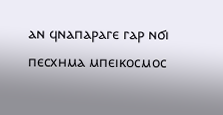ⲁⲛ ϥⲛⲁⲡⲁⲣⲁⲅⲉ ⲅⲁⲣ ⲛϭⲓ ⲡⲉⲥⲭⲏⲙⲁ ⲙⲡⲉⲓⲕⲟⲥⲙⲟⲥ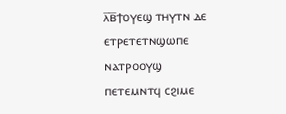ⲗ̅ⲃ̅ϯⲟⲩⲉϣ ⲧⲏⲩⲧⲛ ⲇⲉ ⲉⲧⲣⲉⲧⲉⲧⲛϣⲱⲡⲉ ⲛⲁⲧⲣⲟⲟⲩϣ ⲡⲉⲧⲉⲙⲛⲧϥ ⲥϩⲓⲙⲉ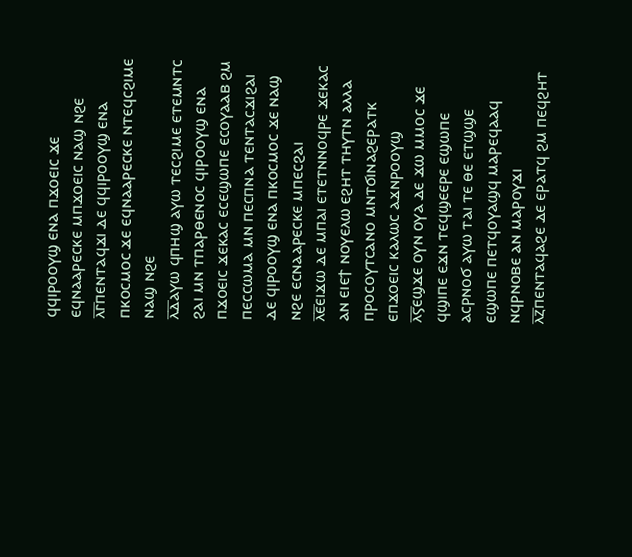ϥϥⲓⲣⲟⲟⲩϣ ⲉⲛⲁ ⲡϫⲟⲉⲓⲥ ϫⲉ ⲉϥⲛⲁⲁⲣⲉⲥⲕⲉ ⲙⲡϫⲟⲉⲓⲥ ⲛⲁϣ ⲛϩⲉ
ⲗ̅ⲅ̅ⲡⲉⲛⲧⲁϥϫⲓ ⲇⲉ ϥϥⲓⲣⲟⲟⲩϣ ⲉⲛⲁ ⲡⲕⲟⲥⲙⲟⲥ ϫⲉ ⲉϥⲛⲁⲁⲣⲉⲥⲕⲉ ⲛⲧⲉϥⲥϩⲓⲙⲉ ⲛⲁϣ ⲛϩⲉ
ⲗ̅ⲇ̅ⲁⲩⲱ ϥⲡⲏϣ ⲁⲩⲱ ⲧⲉⲥϩⲓⲙⲉ ⲉⲧⲉⲙⲛⲧⲥ ϩⲁⲓ ⲙⲛ ⲧⲡⲁⲣⲑⲉⲛⲟⲥ ϥⲓⲣⲟⲟⲩϣ ⲉⲛⲁ ⲡϫⲟⲉⲓⲥ ϫⲉⲕⲁⲥ ⲉⲥⲉϣⲱⲡⲉ ⲉⲥⲟⲩⲁⲁⲃ ϩⲙ ⲡⲉⲥⲥⲱⲙⲁ ⲙⲛ ⲡⲉⲥⲡⲛⲁ ⲧⲉⲛⲧⲁⲥϫⲓϩⲁⲓ ⲇⲉ ϥⲓⲣⲟⲟⲩϣ ⲉⲛⲁ ⲡⲕⲟⲥⲙⲟⲥ ϫⲉ ⲛⲁϣ ⲛϩⲉ ⲉⲥⲛⲁⲁⲣⲉⲥⲕⲉ ⲙⲡⲉⲥϩⲁⲓ
ⲗ̅ⲉ̅ⲉⲓϫⲱ ⲇⲉ ⲙⲡⲁⲓ ⲉⲧⲉⲧⲛⲛⲟϥⲣⲉ ϫⲉⲕⲁⲥ ⲁⲛ ⲉⲓⲉϯ ⲛⲟⲩⲉⲗⲱ ⲉϩⲏⲧ ⲧⲏⲩⲧⲛ ⲁⲗⲗⲁ ⲡⲣⲟⲥⲟⲩⲧⲥⲁⲛⲟ ⲙⲛⲧϭⲓⲛⲁϩⲉⲣⲁⲧⲕ ⲉⲡϫⲟⲉⲓⲥ ⲕⲁⲗⲱⲥ ⲁϫⲛⲣⲟⲟⲩϣ
ⲗ̅ⲋ̅ⲉϣϫⲉ ⲟⲩⲛ ⲟⲩⲁ ⲇⲉ ϫⲱ ⲙⲙⲟⲥ ϫⲉ ϥϣⲓⲡⲉ ⲉϫⲛ ⲧⲉϥϣⲉⲉⲣⲉ ⲉϣⲱⲡⲉ ⲁⲥⲣⲛⲟϭ ⲁⲩⲱ ⲧⲁⲓ ⲧⲉ ⲑⲉ ⲉⲧϣϣⲉ ⲉϣⲱⲡⲉ ⲡⲉⲧϥⲟⲩⲁϣϥ ⲙⲁⲣⲉϥⲁⲁϥ ⲛϥⲣⲛⲟⲃⲉ ⲁⲛ ⲙⲁⲣⲟⲩϫⲓ
ⲗ̅ⲍ̅ⲡⲉⲛⲧⲁϥⲁϩⲉ ⲇⲉ ⲉⲣⲁⲧϥ ϩⲙ ⲡⲉϥϩⲏⲧ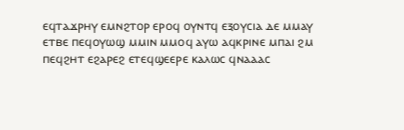ⲉϥⲧⲁϫⲣⲏⲩ ⲉⲙⲛϩⲧⲟⲣ ⲉⲣⲟϥ ⲟⲩⲛⲧϥ ⲉⲝⲟⲩⲥⲓⲁ ⲇⲉ ⲙⲙⲁⲩ ⲉⲧⲃⲉ ⲡⲉϥⲟⲩⲱϣ ⲙⲙⲓⲛ ⲙⲙⲟϥ ⲁⲩⲱ ⲁϥⲕⲣⲓⲛⲉ ⲙⲡⲁⲓ ϩⲙ ⲡⲉϥϩⲏⲧ ⲉϩⲁⲣⲉϩ ⲉⲧⲉϥϣⲉⲉⲣⲉ ⲕⲁⲗⲱⲥ ϥⲛⲁⲁⲁⲥ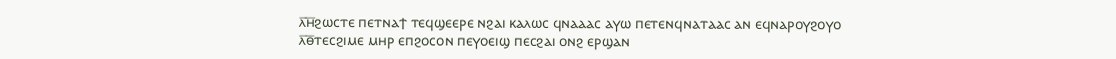ⲗ̅ⲏ̅ϩⲱⲥⲧⲉ ⲡⲉⲧⲛⲁϯ ⲧⲉϥϣⲉⲉⲣⲉ ⲛϩⲁⲓ ⲕⲁⲗⲱⲥ ϥⲛⲁⲁⲁⲥ ⲁⲩⲱ ⲡⲉⲧⲉⲛϥⲛⲁⲧⲁⲁⲥ ⲁⲛ ⲉϥⲛⲁⲣⲟⲩϩⲟⲩⲟ
ⲗ̅ⲑ̅ⲧⲉⲥϩⲓⲙⲉ ⲙⲏⲣ ⲉⲡϩⲟⲥⲟⲛ ⲡⲉⲩⲟⲉⲓϣ ⲡⲉⲥϩⲁⲓ ⲟⲛϩ ⲉⲣϣⲁⲛ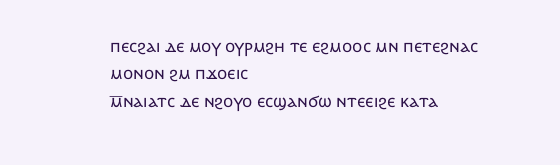ⲡⲉⲥϩⲁⲓ ⲇⲉ ⲙⲟⲩ ⲟⲩⲣⲙϩⲏ ⲧⲉ ⲉϩⲙⲟⲟⲥ ⲙⲛ ⲡⲉⲧⲉϩⲛⲁⲥ ⲙⲟⲛⲟⲛ ϩⲙ ⲡϫⲟⲉⲓⲥ
ⲙ̅ⲛⲁⲓⲁⲧⲥ ⲇⲉ ⲛϩⲟⲩⲟ ⲉⲥϣⲁⲛϭⲱ ⲛⲧⲉⲉⲓϩⲉ ⲕⲁⲧⲁ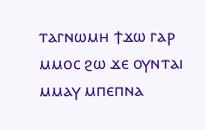ⲧⲁⲅⲛⲱⲙⲏ ϯϫⲱ ⲅⲁⲣ ⲙⲙⲟⲥ ϩⲱ ϫⲉ ⲟⲩⲛⲧⲁⲓ ⲙⲙⲁⲩ ⲙⲡⲉⲡⲛⲁ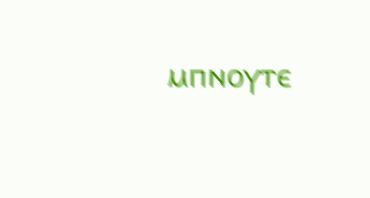ⲙⲡⲛⲟⲩⲧⲉ